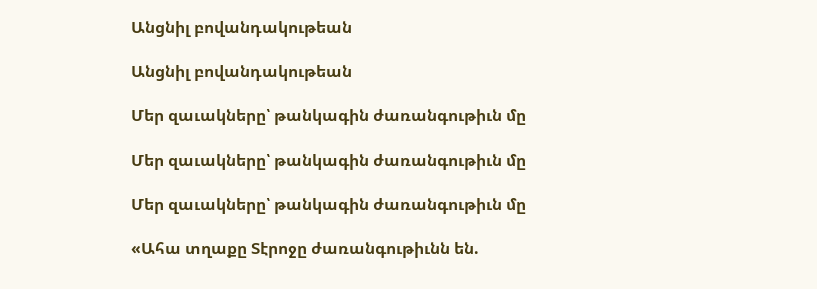Անցնիլ բովանդակութեան

Անցնիլ բովանդակութեան

Մեր զաւակները՝ թանկագին ժառանգութիւն մը

Մեր զաւակները՝ թանկագին ժառանգութիւն մը

Մեր զաւակները՝ թանկագին ժառանգութիւն մը

«Ահա տղաքը Տէրոջը ժառանգութիւնն են.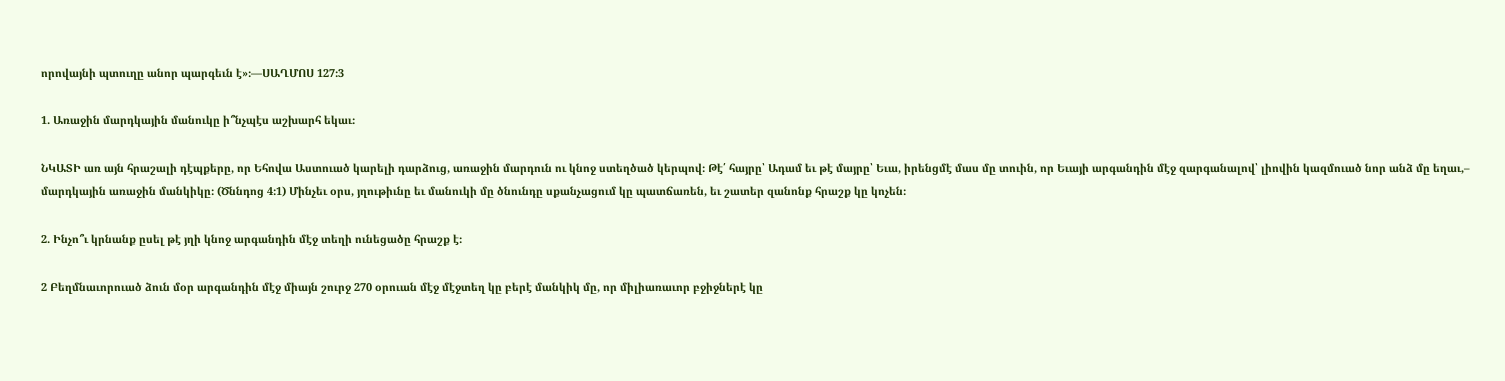որովայնի պտուղը անոր պարգեւն է»։—ՍԱՂՄՈՍ 127։3

1. Առաջին մարդկային մանուկը ի՞նչպէս աշխարհ եկաւ։

ՆԿԱՏԻ առ այն հրաշալի դէպքերը, որ Եհովա Աստուած կարելի դարձուց, առաջին մարդուն ու կնոջ ստեղծած կերպով։ Թէ՛ հայրը՝ Ադամ եւ թէ մայրը՝ Եւա, իրենցմէ մաս մը տուին, որ Եւայի արգանդին մէջ զարգանալով՝ լիովին կազմուած նոր անձ մը եղաւ,– մարդկային առաջին մանկիկը։ (Ծննդոց 4։1) Մինչեւ օրս, յղութիւնը եւ մանուկի մը ծնունդը սքանչացում կը պատճառեն, եւ շատեր զանոնք հրաշք կը կոչեն։

2. Ինչո՞ւ կրնանք ըսել թէ յղի կնոջ արգանդին մէջ տեղի ունեցածը հրաշք է։

2 Բեղմնաւորուած ձուն մօր արգանդին մէջ միայն շուրջ 270 օրուան մէջ մէջտեղ կը բերէ մանկիկ մը, որ միլիառաւոր բջիջներէ կը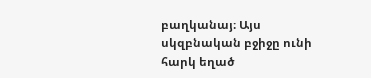բաղկանայ։ Այս սկզբնական բջիջը ունի հարկ եղած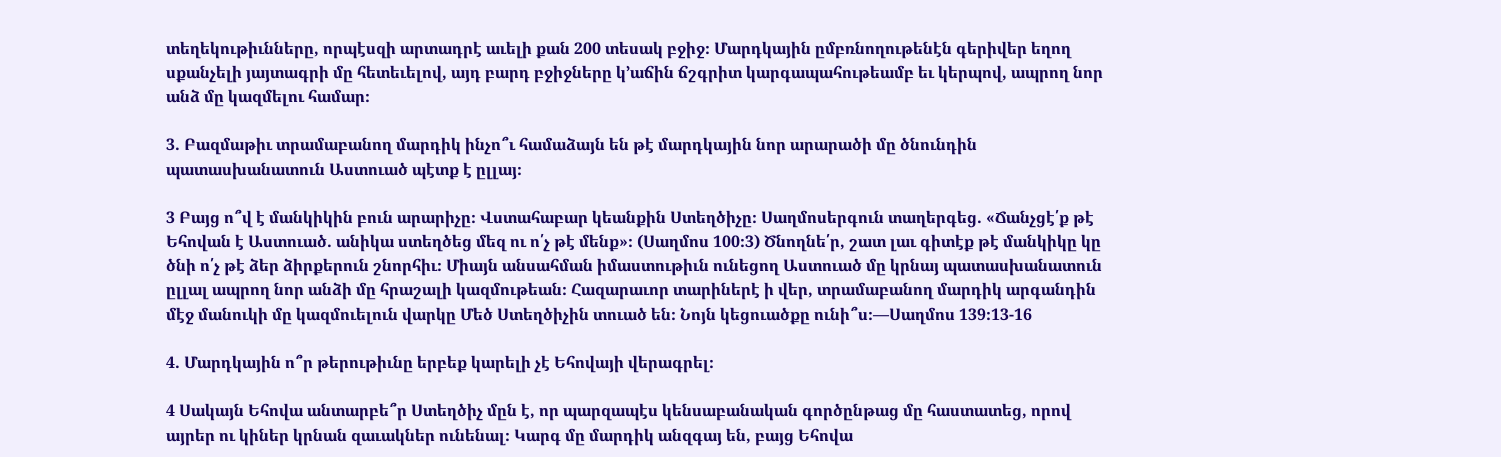տեղեկութիւնները, որպէսզի արտադրէ աւելի քան 200 տեսակ բջիջ։ Մարդկային ըմբռնողութենէն գերիվեր եղող սքանչելի յայտագրի մը հետեւելով, այդ բարդ բջիջները կ’աճին ճշգրիտ կարգապահութեամբ եւ կերպով, ապրող նոր անձ մը կազմելու համար։

3. Բազմաթիւ տրամաբանող մարդիկ ինչո՞ւ համաձայն են թէ մարդկային նոր արարածի մը ծնունդին պատասխանատուն Աստուած պէտք է ըլլայ։

3 Բայց ո՞վ է մանկիկին բուն արարիչը։ Վստահաբար կեանքին Ստեղծիչը։ Սաղմոսերգուն տաղերգեց. «Ճանչցէ՛ք թէ Եհովան է Աստուած. անիկա ստեղծեց մեզ ու ո՛չ թէ մենք»։ (Սաղմոս 100։3) Ծնողնե՛ր, շատ լաւ գիտէք թէ մանկիկը կը ծնի ո՛չ թէ ձեր ձիրքերուն շնորհիւ։ Միայն անսահման իմաստութիւն ունեցող Աստուած մը կրնայ պատասխանատուն ըլլալ ապրող նոր անձի մը հրաշալի կազմութեան։ Հազարաւոր տարիներէ ի վեր, տրամաբանող մարդիկ արգանդին մէջ մանուկի մը կազմուելուն վարկը Մեծ Ստեղծիչին տուած են։ Նոյն կեցուածքը ունի՞ս։—Սաղմոս 139։13-16

4. Մարդկային ո՞ր թերութիւնը երբեք կարելի չէ Եհովայի վերագրել։

4 Սակայն Եհովա անտարբե՞ր Ստեղծիչ մըն է, որ պարզապէս կենսաբանական գործընթաց մը հաստատեց, որով այրեր ու կիներ կրնան զաւակներ ունենալ։ Կարգ մը մարդիկ անզգայ են, բայց Եհովա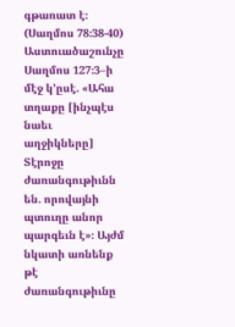գթառատ է։ (Սաղմոս 78։38-40) Աստուածաշունչը Սաղմոս 127։3–ի մէջ կ’ըսէ. «Ահա տղաքը [ինչպէս նաեւ աղջիկները] Տէրոջը ժառանգութիւնն են. որովայնի պտուղը անոր պարգեւն է»։ Այժմ նկատի առնենք թէ ժառանգութիւնը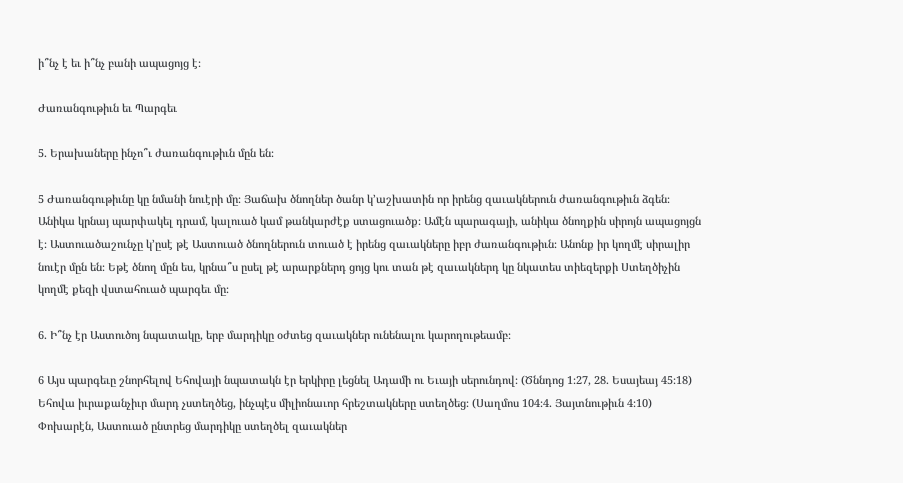ի՞նչ է եւ ի՞նչ բանի ապացոյց է։

Ժառանգութիւն եւ Պարգեւ

5. Երախաները ինչո՞ւ ժառանգութիւն մըն են։

5 Ժառանգութիւնը կը նմանի նուէրի մը։ Յաճախ ծնողներ ծանր կ’աշխատին որ իրենց զաւակներուն ժառանգութիւն ձգեն։ Անիկա կրնայ պարփակել դրամ, կալուած կամ թանկարժէք ստացուածք։ Ամէն պարագայի, անիկա ծնողքին սիրոյն ապացոյցն է։ Աստուածաշունչը կ’ըսէ թէ Աստուած ծնողներուն տուած է իրենց զաւակները իբր ժառանգութիւն։ Անոնք իր կողմէ սիրալիր նուէր մըն են։ Եթէ ծնող մըն ես, կրնա՞ս ըսել թէ արարքներդ ցոյց կու տան թէ զաւակներդ կը նկատես տիեզերքի Ստեղծիչին կողմէ քեզի վստահուած պարգեւ մը։

6. Ի՞նչ էր Աստուծոյ նպատակը, երբ մարդիկը օժտեց զաւակներ ունենալու կարողութեամբ։

6 Այս պարգեւը շնորհելով Եհովայի նպատակն էր երկիրը լեցնել Ադամի ու Եւայի սերունդով։ (Ծննդոց 1։27, 28. Եսայեայ 45։18) Եհովա իւրաքանչիւր մարդ չստեղծեց, ինչպէս միլիոնաւոր հրեշտակները ստեղծեց։ (Սաղմոս 104։4. Յայտնութիւն 4։10) Փոխարէն, Աստուած ընտրեց մարդիկը ստեղծել զաւակներ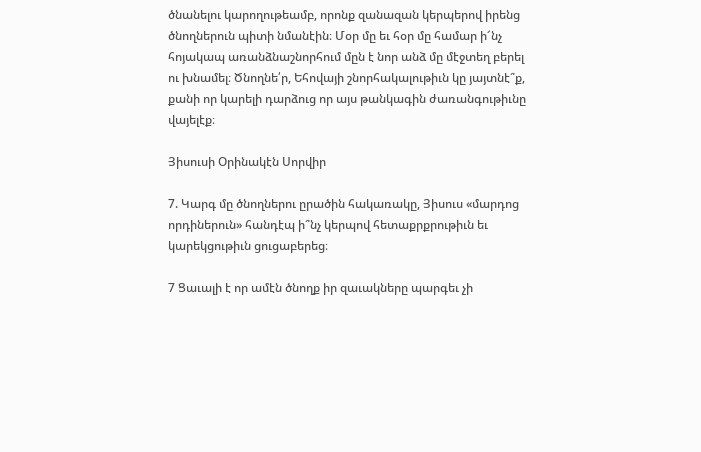ծնանելու կարողութեամբ, որոնք զանազան կերպերով իրենց ծնողներուն պիտի նմանէին։ Մօր մը եւ հօր մը համար ի՜նչ հոյակապ առանձնաշնորհում մըն է նոր անձ մը մէջտեղ բերել ու խնամել։ Ծնողնե՛ր, Եհովայի շնորհակալութիւն կը յայտնէ՞ք, քանի որ կարելի դարձուց որ այս թանկագին ժառանգութիւնը վայելէք։

Յիսուսի Օրինակէն Սորվիր

7. Կարգ մը ծնողներու ըրածին հակառակը, Յիսուս «մարդոց որդիներուն» հանդէպ ի՞նչ կերպով հետաքրքրութիւն եւ կարեկցութիւն ցուցաբերեց։

7 Ցաւալի է որ ամէն ծնողք իր զաւակները պարգեւ չի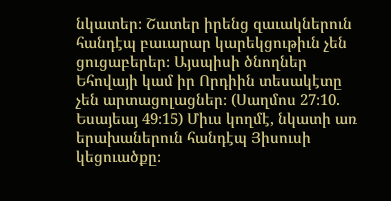նկատեր։ Շատեր իրենց զաւակներուն հանդէպ բաւարար կարեկցութիւն չեն ցուցաբերեր։ Այսպիսի ծնողներ Եհովայի կամ իր Որդիին տեսակէտը չեն արտացոլացներ։ (Սաղմոս 27։10. Եսայեայ 49։15) Միւս կողմէ, նկատի առ երախաներուն հանդէպ Յիսուսի կեցուածքը։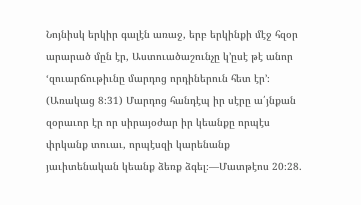Նոյնիսկ երկիր գալէն առաջ, երբ երկինքի մէջ հզօր արարած մըն էր, Աստուածաշունչը կ’ըսէ թէ անոր ‘զուարճութիւնը մարդոց որդիներուն հետ էր’։ (Առակաց 8։31) Մարդոց հանդէպ իր սէրը ա՛յնքան զօրաւոր էր որ սիրայօժար իր կեանքը որպէս փրկանք տուաւ, որպէսզի կարենանք յաւիտենական կեանք ձեռք ձգել։—Մատթէոս 20։28.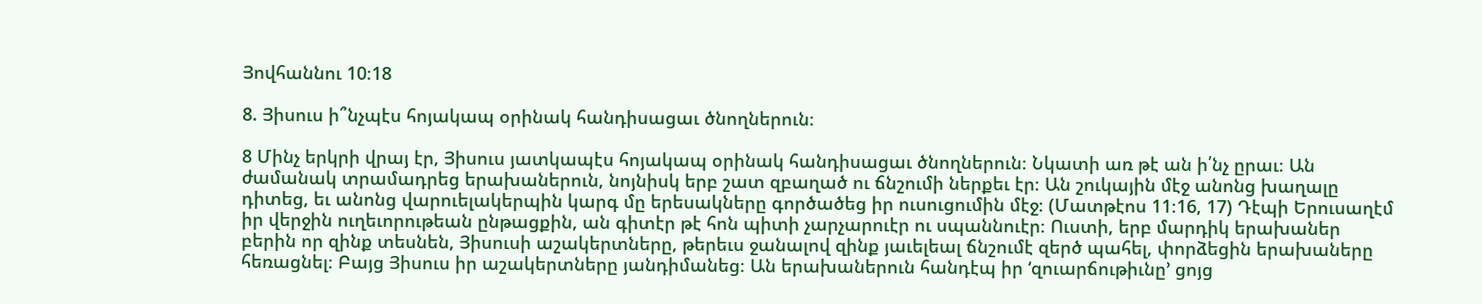Յովհաննու 10։18

8. Յիսուս ի՞նչպէս հոյակապ օրինակ հանդիսացաւ ծնողներուն։

8 Մինչ երկրի վրայ էր, Յիսուս յատկապէս հոյակապ օրինակ հանդիսացաւ ծնողներուն։ Նկատի առ թէ ան ի՛նչ ըրաւ։ Ան ժամանակ տրամադրեց երախաներուն, նոյնիսկ երբ շատ զբաղած ու ճնշումի ներքեւ էր։ Ան շուկային մէջ անոնց խաղալը դիտեց, եւ անոնց վարուելակերպին կարգ մը երեսակները գործածեց իր ուսուցումին մէջ։ (Մատթէոս 11։16, 17) Դէպի Երուսաղէմ իր վերջին ուղեւորութեան ընթացքին, ան գիտէր թէ հոն պիտի չարչարուէր ու սպաննուէր։ Ուստի, երբ մարդիկ երախաներ բերին որ զինք տեսնեն, Յիսուսի աշակերտները, թերեւս ջանալով զինք յաւելեալ ճնշումէ զերծ պահել, փորձեցին երախաները հեռացնել։ Բայց Յիսուս իր աշակերտները յանդիմանեց։ Ան երախաներուն հանդէպ իր ‘զուարճութիւնը’ ցոյց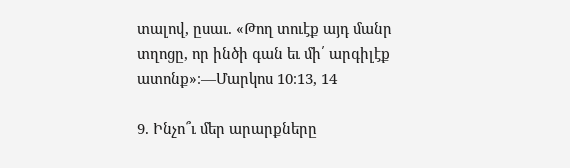տալով, ըսաւ. «Թող տուէք այդ մանր տղոցը, որ ինծի գան եւ մի՛ արգիլէք ատոնք»։—Մարկոս 10։13, 14

9. Ինչո՞ւ մեր արարքները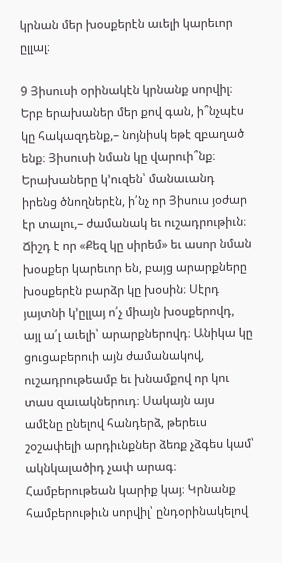կրնան մեր խօսքերէն աւելի կարեւոր ըլլալ։

9 Յիսուսի օրինակէն կրնանք սորվիլ։ Երբ երախաներ մեր քով գան, ի՞նչպէս կը հակազդենք,– նոյնիսկ եթէ զբաղած ենք։ Յիսուսի նման կը վարուի՞նք։ Երախաները կ’ուզեն՝ մանաւանդ իրենց ծնողներէն, ի՛նչ որ Յիսուս յօժար էր տալու,– ժամանակ եւ ուշադրութիւն։ Ճիշդ է որ «Քեզ կը սիրեմ» եւ ասոր նման խօսքեր կարեւոր են, բայց արարքները խօսքերէն բարձր կը խօսին։ Սէրդ յայտնի կ’ըլլայ ո՛չ միայն խօսքերովդ, այլ ա՛լ աւելի՝ արարքներովդ։ Անիկա կը ցուցաբերուի այն ժամանակով, ուշադրութեամբ եւ խնամքով որ կու տաս զաւակներուդ։ Սակայն այս ամէնը ընելով հանդերձ, թերեւս շօշափելի արդիւնքներ ձեռք չձգես կամ՝ ակնկալածիդ չափ արագ։ Համբերութեան կարիք կայ։ Կրնանք համբերութիւն սորվիլ՝ ընդօրինակելով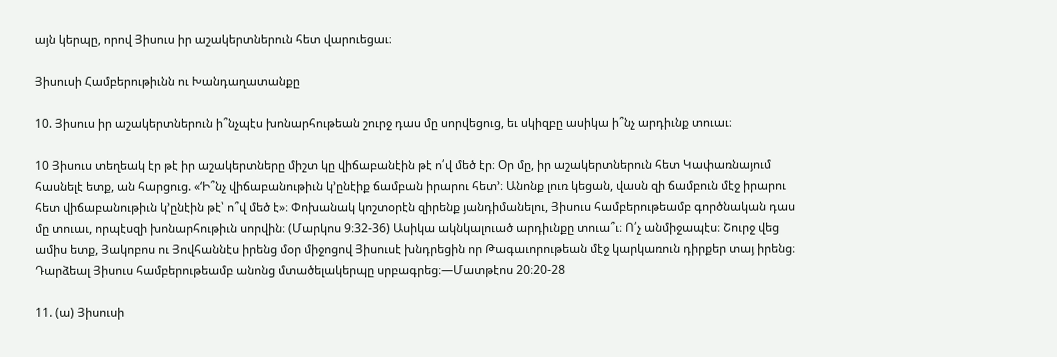այն կերպը, որով Յիսուս իր աշակերտներուն հետ վարուեցաւ։

Յիսուսի Համբերութիւնն ու Խանդաղատանքը

10. Յիսուս իր աշակերտներուն ի՞նչպէս խոնարհութեան շուրջ դաս մը սորվեցուց, եւ սկիզբը ասիկա ի՞նչ արդիւնք տուաւ։

10 Յիսուս տեղեակ էր թէ իր աշակերտները միշտ կը վիճաբանէին թէ ո՛վ մեծ էր։ Օր մը, իր աշակերտներուն հետ Կափառնայում հասնելէ ետք, ան հարցուց. «‘Ի՞նչ վիճաբանութիւն կ’ընէիք ճամբան իրարու հետ’։ Անոնք լուռ կեցան, վասն զի ճամբուն մէջ իրարու հետ վիճաբանութիւն կ’ընէին թէ՝ ո՞վ մեծ է»։ Փոխանակ կոշտօրէն զիրենք յանդիմանելու, Յիսուս համբերութեամբ գործնական դաս մը տուաւ, որպէսզի խոնարհութիւն սորվին։ (Մարկոս 9։32-36) Ասիկա ակնկալուած արդիւնքը տուա՞ւ։ Ո՛չ անմիջապէս։ Շուրջ վեց ամիս ետք, Յակոբոս ու Յովհաննէս իրենց մօր միջոցով Յիսուսէ խնդրեցին որ Թագաւորութեան մէջ կարկառուն դիրքեր տայ իրենց։ Դարձեալ Յիսուս համբերութեամբ անոնց մտածելակերպը սրբագրեց։—Մատթէոս 20։20-28

11. (ա) Յիսուսի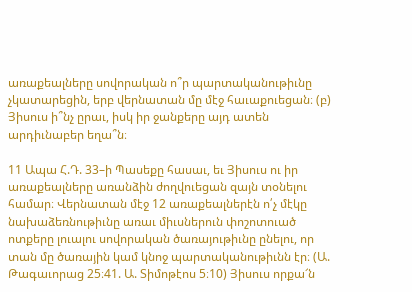առաքեալները սովորական ո՞ր պարտականութիւնը չկատարեցին, երբ վերնատան մը մէջ հաւաքուեցան։ (բ) Յիսուս ի՞նչ ըրաւ, իսկ իր ջանքերը այդ ատեն արդիւնաբեր եղա՞ն։

11 Ապա Հ.Դ. 33–ի Պասեքը հասաւ, եւ Յիսուս ու իր առաքեալները առանձին ժողվուեցան զայն տօնելու համար։ Վերնատան մէջ 12 առաքեալներէն ո՛չ մէկը նախաձեռնութիւնը առաւ միւսներուն փոշոտուած ոտքերը լուալու սովորական ծառայութիւնը ընելու, որ տան մը ծառային կամ կնոջ պարտականութիւնն էր։ (Ա. Թագաւորաց 25։41. Ա. Տիմոթէոս 5։10) Յիսուս որքա՜ն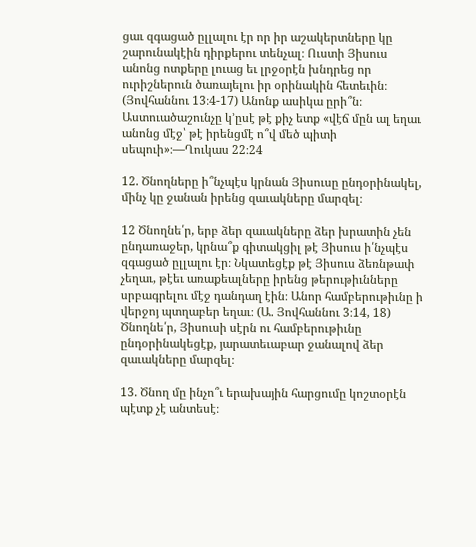ցաւ զգացած ըլլալու էր որ իր աշակերտները կը շարունակէին դիրքերու տենչալ։ Ուստի Յիսուս անոնց ոտքերը լուաց եւ լրջօրէն խնդրեց որ ուրիշներուն ծառայելու իր օրինակին հետեւին։ (Յովհաննու 13։4-17) Անոնք ասիկա ըրի՞ն։ Աստուածաշունչը կ’ըսէ թէ քիչ ետք «վէճ մըն ալ եղաւ անոնց մէջ՝ թէ իրենցմէ ո՞վ մեծ պիտի սեպուի»։—Ղուկաս 22։24

12. Ծնողները ի՞նչպէս կրնան Յիսուսը ընդօրինակել, մինչ կը ջանան իրենց զաւակները մարզել։

12 Ծնողնե՛ր, երբ ձեր զաւակները ձեր խրատին չեն ընդառաջեր, կրնա՞ք գիտակցիլ թէ Յիսուս ի՛նչպէս զգացած ըլլալու էր։ Նկատեցէք թէ Յիսուս ձեռնթափ չեղաւ, թէեւ առաքեալները իրենց թերութիւնները սրբագրելու մէջ դանդաղ էին։ Անոր համբերութիւնը ի վերջոյ պտղաբեր եղաւ։ (Ա. Յովհաննու 3։14, 18) Ծնողնե՛ր, Յիսուսի սէրն ու համբերութիւնը ընդօրինակեցէք, յարատեւաբար ջանալով ձեր զաւակները մարզել։

13. Ծնող մը ինչո՞ւ երախային հարցումը կոշտօրէն պէտք չէ անտեսէ։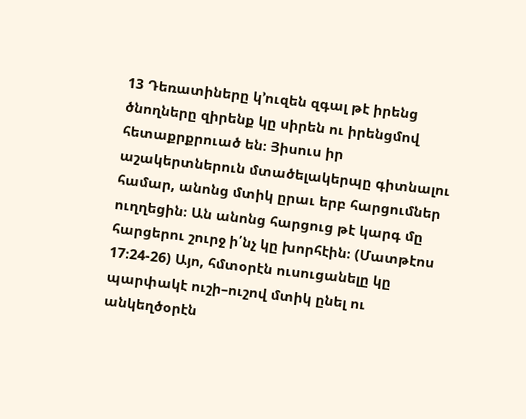13 Դեռատիները կ’ուզեն զգալ թէ իրենց ծնողները զիրենք կը սիրեն ու իրենցմով հետաքրքրուած են։ Յիսուս իր աշակերտներուն մտածելակերպը գիտնալու համար, անոնց մտիկ ըրաւ երբ հարցումներ ուղղեցին։ Ան անոնց հարցուց թէ կարգ մը հարցերու շուրջ ի՛նչ կը խորհէին։ (Մատթէոս 17։24-26) Այո, հմտօրէն ուսուցանելը կը պարփակէ ուշի–ուշով մտիկ ընել ու անկեղծօրէն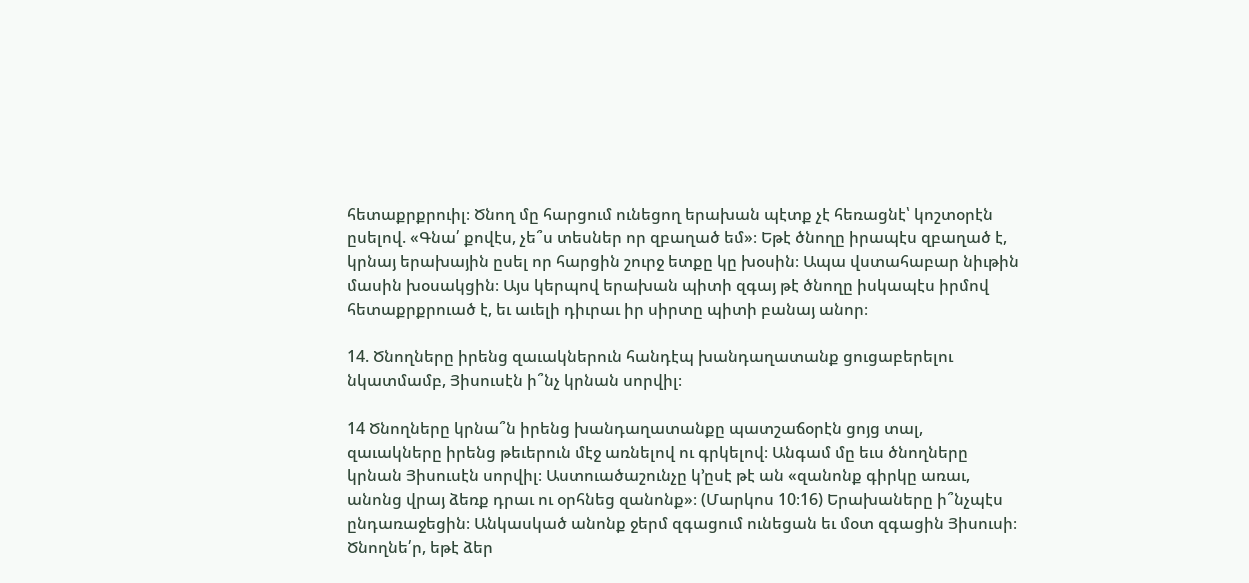հետաքրքրուիլ։ Ծնող մը հարցում ունեցող երախան պէտք չէ հեռացնէ՝ կոշտօրէն ըսելով. «Գնա՛ քովէս, չե՞ս տեսներ որ զբաղած եմ»։ Եթէ ծնողը իրապէս զբաղած է, կրնայ երախային ըսել որ հարցին շուրջ ետքը կը խօսին։ Ապա վստահաբար նիւթին մասին խօսակցին։ Այս կերպով երախան պիտի զգայ թէ ծնողը իսկապէս իրմով հետաքրքրուած է, եւ աւելի դիւրաւ իր սիրտը պիտի բանայ անոր։

14. Ծնողները իրենց զաւակներուն հանդէպ խանդաղատանք ցուցաբերելու նկատմամբ, Յիսուսէն ի՞նչ կրնան սորվիլ։

14 Ծնողները կրնա՞ն իրենց խանդաղատանքը պատշաճօրէն ցոյց տալ, զաւակները իրենց թեւերուն մէջ առնելով ու գրկելով։ Անգամ մը եւս ծնողները կրնան Յիսուսէն սորվիլ։ Աստուածաշունչը կ’ըսէ թէ ան «զանոնք գիրկը առաւ, անոնց վրայ ձեռք դրաւ ու օրհնեց զանոնք»։ (Մարկոս 10։16) Երախաները ի՞նչպէս ընդառաջեցին։ Անկասկած անոնք ջերմ զգացում ունեցան եւ մօտ զգացին Յիսուսի։ Ծնողնե՛ր, եթէ ձեր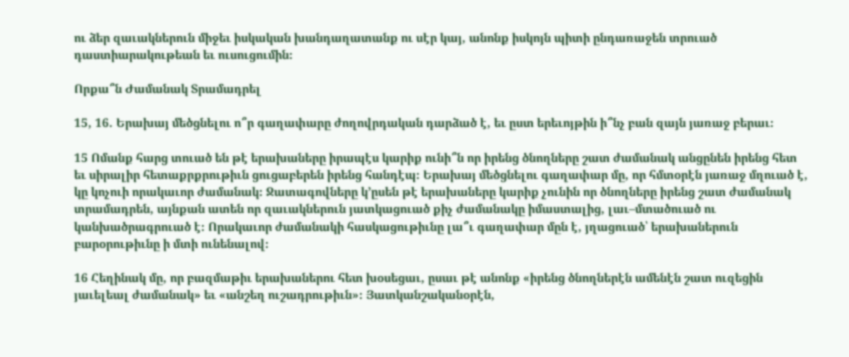ու ձեր զաւակներուն միջեւ իսկական խանդաղատանք ու սէր կայ, անոնք իսկոյն պիտի ընդառաջեն տրուած դաստիարակութեան եւ ուսուցումին։

Որքա՞ն Ժամանակ Տրամադրել

15, 16. Երախայ մեծցնելու ո՞ր գաղափարը ժողովրդական դարձած է, եւ ըստ երեւոյթին ի՞նչ բան զայն յառաջ բերաւ։

15 Ոմանք հարց տուած են թէ երախաները իրապէս կարիք ունի՞ն որ իրենց ծնողները շատ ժամանակ անցընեն իրենց հետ եւ սիրալիր հետաքրքրութիւն ցուցաբերեն իրենց հանդէպ։ Երախայ մեծցնելու գաղափար մը, որ հմտօրէն յառաջ մղուած է, կը կոչուի որակաւոր ժամանակ։ Ջատագովները կ’ըսեն թէ երախաները կարիք չունին որ ծնողները իրենց շատ ժամանակ տրամադրեն, այնքան ատեն որ զաւակներուն յատկացուած քիչ ժամանակը իմաստալից, լաւ–մտածուած ու կանխածրագրուած է։ Որակաւոր ժամանակի հասկացութիւնը լա՞ւ գաղափար մըն է, յղացուած՝ երախաներուն բարօրութիւնը ի մտի ունենալով։

16 Հեղինակ մը, որ բազմաթիւ երախաներու հետ խօսեցաւ, ըսաւ թէ անոնք «իրենց ծնողներէն ամենէն շատ ուզեցին յաւելեալ ժամանակ» եւ «անշեղ ուշադրութիւն»։ Յատկանշականօրէն,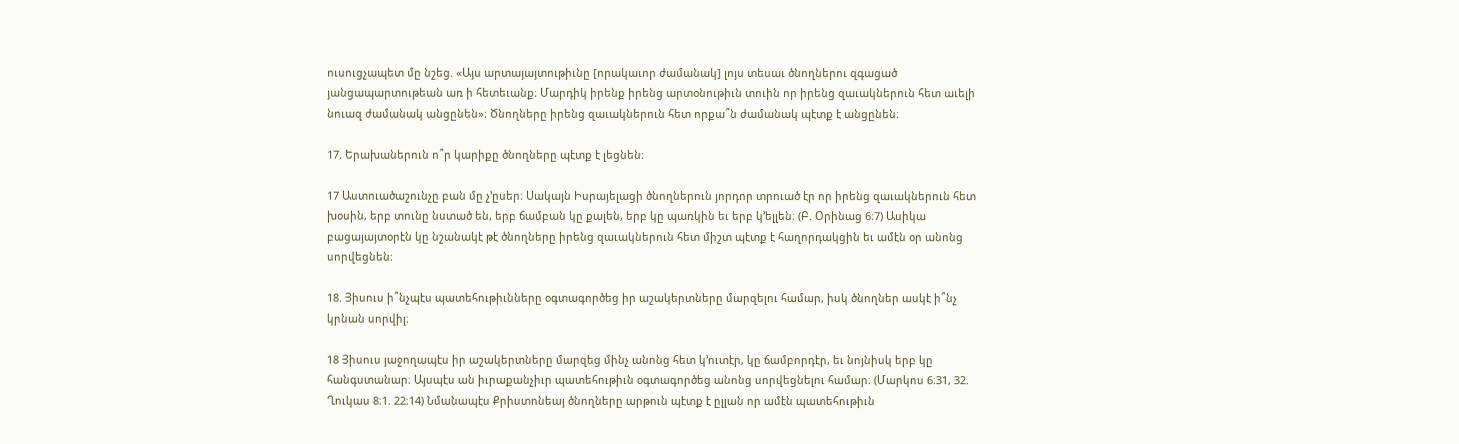ուսուցչապետ մը նշեց. «Այս արտայայտութիւնը [որակաւոր ժամանակ] լոյս տեսաւ ծնողներու զգացած յանցապարտութեան առ ի հետեւանք։ Մարդիկ իրենք իրենց արտօնութիւն տուին որ իրենց զաւակներուն հետ աւելի նուազ ժամանակ անցընեն»։ Ծնողները իրենց զաւակներուն հետ որքա՞ն ժամանակ պէտք է անցընեն։

17. Երախաներուն ո՞ր կարիքը ծնողները պէտք է լեցնեն։

17 Աստուածաշունչը բան մը չ’ըսեր։ Սակայն Իսրայելացի ծնողներուն յորդոր տրուած էր որ իրենց զաւակներուն հետ խօսին, երբ տունը նստած են, երբ ճամբան կը քալեն, երբ կը պառկին եւ երբ կ’ելլեն։ (Բ. Օրինաց 6։7) Ասիկա բացայայտօրէն կը նշանակէ թէ ծնողները իրենց զաւակներուն հետ միշտ պէտք է հաղորդակցին եւ ամէն օր անոնց սորվեցնեն։

18. Յիսուս ի՞նչպէս պատեհութիւնները օգտագործեց իր աշակերտները մարզելու համար, իսկ ծնողներ ասկէ ի՞նչ կրնան սորվիլ։

18 Յիսուս յաջողապէս իր աշակերտները մարզեց մինչ անոնց հետ կ’ուտէր, կը ճամբորդէր, եւ նոյնիսկ երբ կը հանգստանար։ Այսպէս ան իւրաքանչիւր պատեհութիւն օգտագործեց անոնց սորվեցնելու համար։ (Մարկոս 6։31, 32. Ղուկաս 8։1. 22։14) Նմանապէս Քրիստոնեայ ծնողները արթուն պէտք է ըլլան որ ամէն պատեհութիւն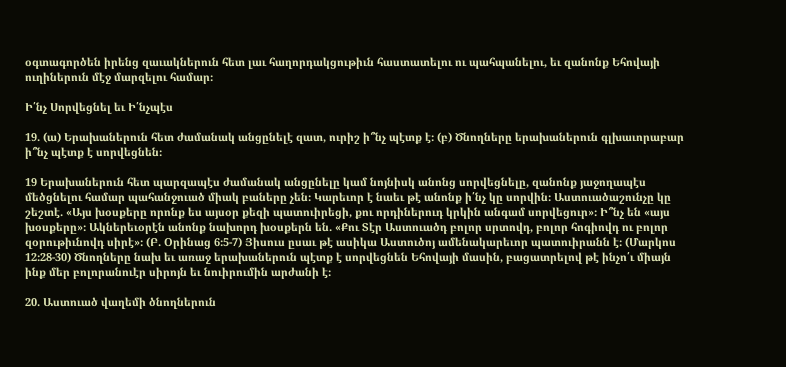օգտագործեն իրենց զաւակներուն հետ լաւ հաղորդակցութիւն հաստատելու ու պահպանելու, եւ զանոնք Եհովայի ուղիներուն մէջ մարզելու համար։

Ի՛նչ Սորվեցնել եւ Ի՛նչպէս

19. (ա) Երախաներուն հետ ժամանակ անցընելէ զատ, ուրիշ ի՞նչ պէտք է։ (բ) Ծնողները երախաներուն գլխաւորաբար ի՞նչ պէտք է սորվեցնեն։

19 Երախաներուն հետ պարզապէս ժամանակ անցընելը կամ նոյնիսկ անոնց սորվեցնելը, զանոնք յաջողապէս մեծցնելու համար պահանջուած միակ բաները չեն։ Կարեւոր է նաեւ թէ անոնք ի՛նչ կը սորվին։ Աստուածաշունչը կը շեշտէ. «Այս խօսքերը որոնք ես այսօր քեզի պատուիրեցի, քու որդիներուդ կրկին անգամ սորվեցուր»։ Ի՞նչ են «այս խօսքերը»։ Ակներեւօրէն անոնք նախորդ խօսքերն են. «Քու Տէր Աստուածդ բոլոր սրտովդ, բոլոր հոգիովդ ու բոլոր զօրութիւնովդ սիրէ»։ (Բ. Օրինաց 6։5-7) Յիսուս ըսաւ թէ ասիկա Աստուծոյ ամենակարեւոր պատուիրանն է։ (Մարկոս 12։28-30) Ծնողները նախ եւ առաջ երախաներուն պէտք է սորվեցնեն Եհովայի մասին, բացատրելով թէ ինչո՛ւ միայն ինք մեր բոլորանուէր սիրոյն եւ նուիրումին արժանի է։

20. Աստուած վաղեմի ծնողներուն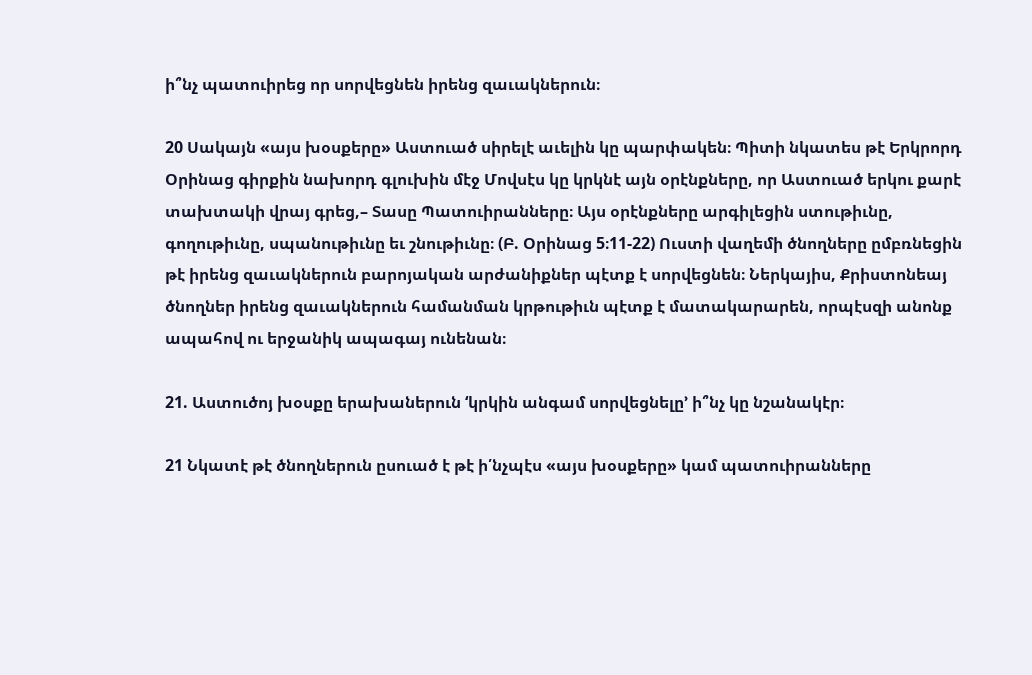ի՞նչ պատուիրեց որ սորվեցնեն իրենց զաւակներուն։

20 Սակայն «այս խօսքերը» Աստուած սիրելէ աւելին կը պարփակեն։ Պիտի նկատես թէ Երկրորդ Օրինաց գիրքին նախորդ գլուխին մէջ Մովսէս կը կրկնէ այն օրէնքները, որ Աստուած երկու քարէ տախտակի վրայ գրեց,– Տասը Պատուիրանները։ Այս օրէնքները արգիլեցին ստութիւնը, գողութիւնը, սպանութիւնը եւ շնութիւնը։ (Բ. Օրինաց 5։11-22) Ուստի վաղեմի ծնողները ըմբռնեցին թէ իրենց զաւակներուն բարոյական արժանիքներ պէտք է սորվեցնեն։ Ներկայիս, Քրիստոնեայ ծնողներ իրենց զաւակներուն համանման կրթութիւն պէտք է մատակարարեն, որպէսզի անոնք ապահով ու երջանիկ ապագայ ունենան։

21. Աստուծոյ խօսքը երախաներուն ‘կրկին անգամ սորվեցնելը’ ի՞նչ կը նշանակէր։

21 Նկատէ թէ ծնողներուն ըսուած է թէ ի՛նչպէս «այս խօսքերը» կամ պատուիրանները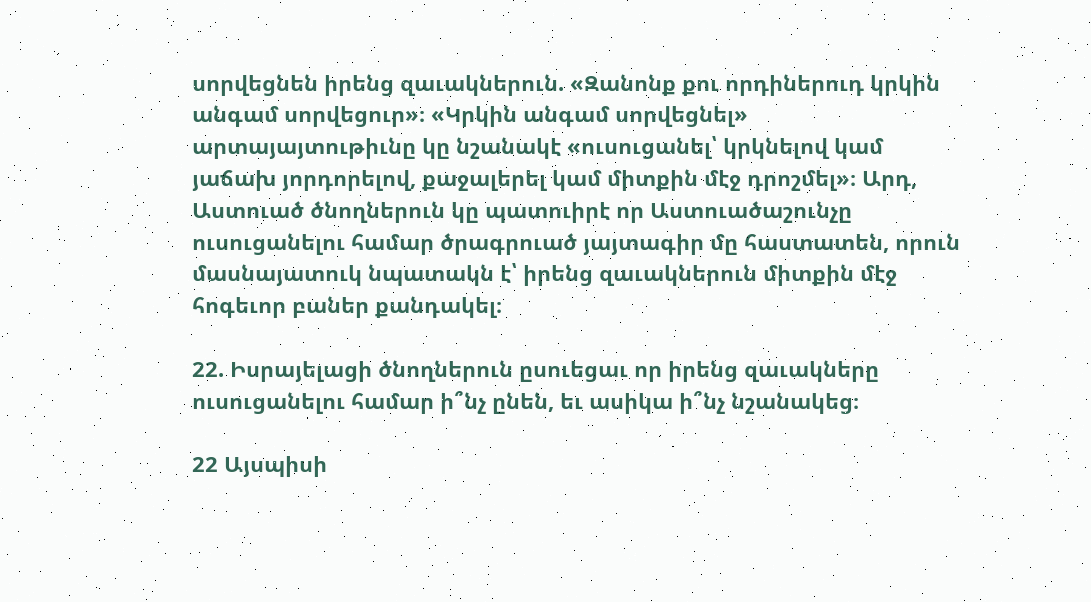սորվեցնեն իրենց զաւակներուն. «Զանոնք քու որդիներուդ կրկին անգամ սորվեցուր»։ «Կրկին անգամ սորվեցնել» արտայայտութիւնը կը նշանակէ «ուսուցանել՝ կրկնելով կամ յաճախ յորդորելով, քաջալերել կամ միտքին մէջ դրոշմել»։ Արդ, Աստուած ծնողներուն կը պատուիրէ որ Աստուածաշունչը ուսուցանելու համար ծրագրուած յայտագիր մը հաստատեն, որուն մասնայատուկ նպատակն է՝ իրենց զաւակներուն միտքին մէջ հոգեւոր բաներ քանդակել։

22. Իսրայելացի ծնողներուն ըսուեցաւ որ իրենց զաւակները ուսուցանելու համար ի՞նչ ընեն, եւ ասիկա ի՞նչ նշանակեց։

22 Այսպիսի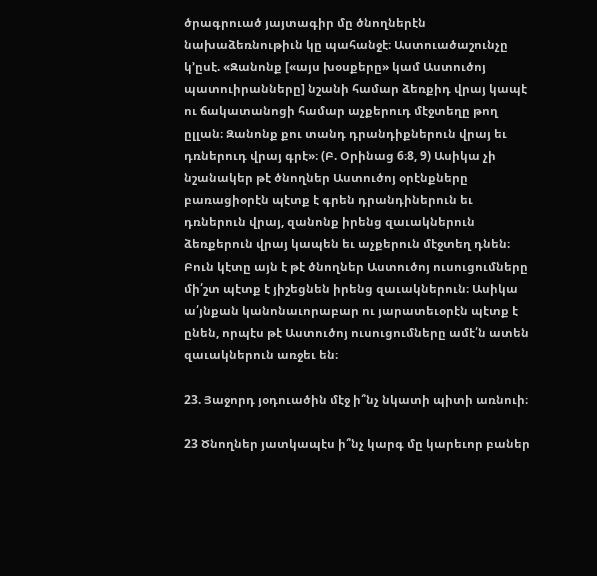ծրագրուած յայտագիր մը ծնողներէն նախաձեռնութիւն կը պահանջէ։ Աստուածաշունչը կ’ըսէ. «Զանոնք [«այս խօսքերը» կամ Աստուծոյ պատուիրանները] նշանի համար ձեռքիդ վրայ կապէ ու ճակատանոցի համար աչքերուդ մէջտեղը թող ըլլան։ Զանոնք քու տանդ դրանդիքներուն վրայ եւ դռներուդ վրայ գրէ»։ (Բ. Օրինաց 6։8, 9) Ասիկա չի նշանակեր թէ ծնողներ Աստուծոյ օրէնքները բառացիօրէն պէտք է գրեն դրանդիներուն եւ դռներուն վրայ, զանոնք իրենց զաւակներուն ձեռքերուն վրայ կապեն եւ աչքերուն մէջտեղ դնեն։ Բուն կէտը այն է թէ ծնողներ Աստուծոյ ուսուցումները մի՛շտ պէտք է յիշեցնեն իրենց զաւակներուն։ Ասիկա ա՛յնքան կանոնաւորաբար ու յարատեւօրէն պէտք է ընեն, որպէս թէ Աստուծոյ ուսուցումները ամէ՛ն ատեն զաւակներուն առջեւ են։

23. Յաջորդ յօդուածին մէջ ի՞նչ նկատի պիտի առնուի։

23 Ծնողներ յատկապէս ի՞նչ կարգ մը կարեւոր բաներ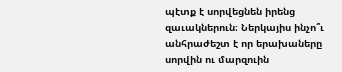պէտք է սորվեցնեն իրենց զաւակներուն։ Ներկայիս ինչո՞ւ անհրաժեշտ է որ երախաները սորվին ու մարզուին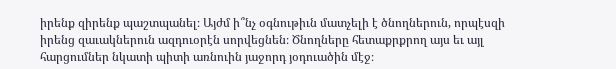իրենք զիրենք պաշտպանել։ Այժմ ի՞նչ օգնութիւն մատչելի է ծնողներուն, որպէսզի իրենց զաւակներուն ազդուօրէն սորվեցնեն։ Ծնողները հետաքրքրող այս եւ այլ հարցումներ նկատի պիտի առնուին յաջորդ յօդուածին մէջ։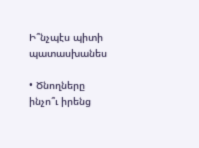Ի՞նչպէս պիտի պատասխանես

• Ծնողները ինչո՞ւ իրենց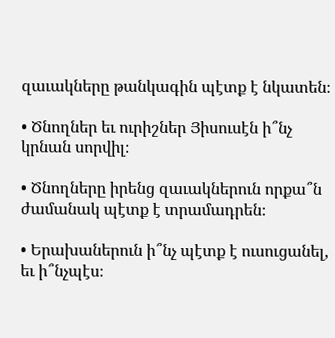զաւակները թանկագին պէտք է նկատեն։

• Ծնողներ եւ ուրիշներ Յիսուսէն ի՞նչ կրնան սորվիլ։

• Ծնողները իրենց զաւակներուն որքա՞ն ժամանակ պէտք է տրամադրեն։

• Երախաներուն ի՞նչ պէտք է ուսուցանել, եւ ի՞նչպէս։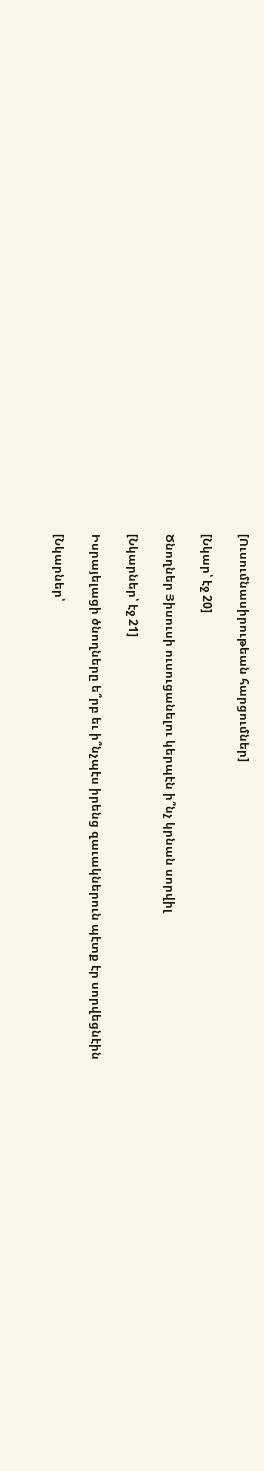[Ուսումնասիրութեան հարցումներ]

[Նկար՝ էջ 20]

Ծնողներ Յիսուսի ուսուցանելու կերպէն ի՞նչ կրնան սորվիլ

[Նկարներ՝ էջ 21]

Իսրայելացի ծնողները ե՞րբ եւ ի՞նչպէս իրենց զաւակներուն պէտք էր սորվեցնէին

[Նկարներ՝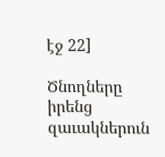էջ 22]

Ծնողները իրենց զաւակներուն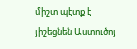միշտ պէտք է յիշեցնեն Աստուծոյ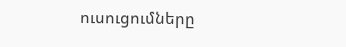ուսուցումները